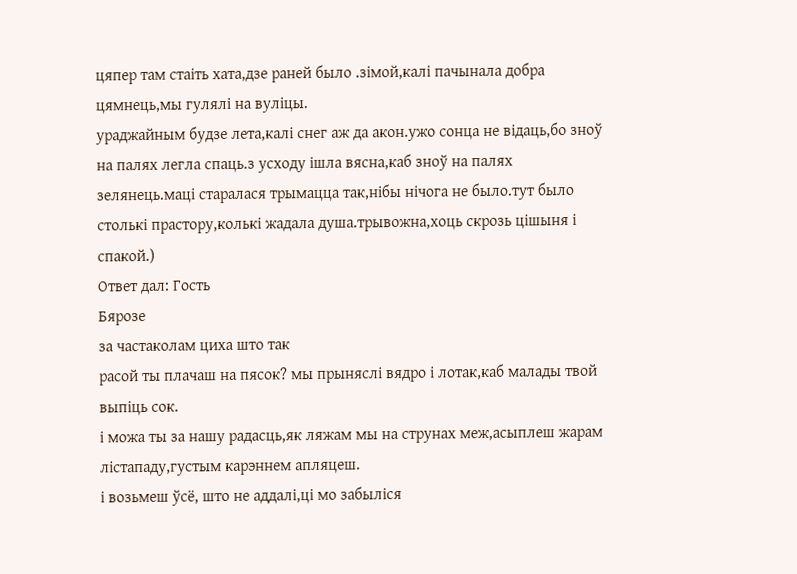цяпер там стаіть хата,дзе раней было .зімой,калі пачынала добра цямнець,мы гулялі на вуліцы.
ураджайным будзе лета,калі снег аж да акон.ужо сонца не відаць,бо зноў на палях легла спаць.з усходу ішла вясна,каб зноў на палях зелянець.маці старалася трымацца так,нібы нічога не было.тут было столькі прастору,колькі жадала душа.трывожна,хоць скрозь цішыня і спакой.)
Ответ дал: Гость
Бярозе
за частаколам циха што так
расой ты плачаш на пясок? мы прыняслі вядро і лотак,каб малады твой выпіць сок.
і можа ты за нашу радасць,як ляжам мы на струнах меж,асыплеш жарам лістападу,густым карэннем апляцеш.
і возьмеш ўсё, што не аддалі,ці мо забыліся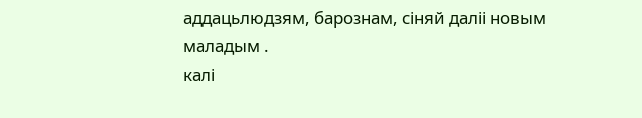аддацьлюдзям, барознам, сіняй даліі новым маладым .
калі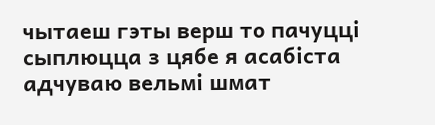чытаеш гэты верш то пачуцці сыплюцца з цябе я асабіста адчуваю вельмі шмат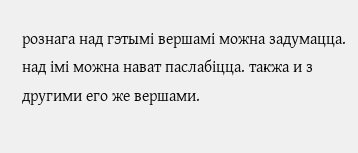рознага над гэтымі вершамі можна задумацца. над імі можна нават паслабіцца. такжа и з другими его же вершами.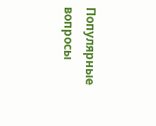Популярные вопросы